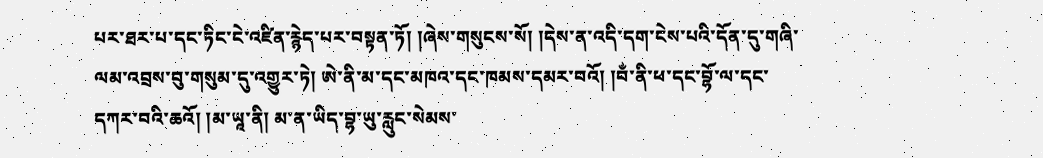པར་ཐར་པ་དང་ཏིང་ངེ་འཛིན་རྙེད་པར་བསྟན་ཏོ། །ཞེས་གསུངས་སོ། །དེས་ན་འདི་དག་ངེས་པའི་དོན་དུ་གཞི་ལམ་འབྲས་བུ་གསུམ་དུ་འགྱུར་ཏེ། ཨེ་ནི་མ་དང་མཁའ་དང་ཁམས་དམར་བའོ། །བྂ་ནི་ཕ་དང་བྷོ་ལ་དང་དཀར་བའི་ཆའོ། །མ་ཡཱ་ནི། མ་ན་ཡིད་བྷ་ཡུ་རླུང་སེམས་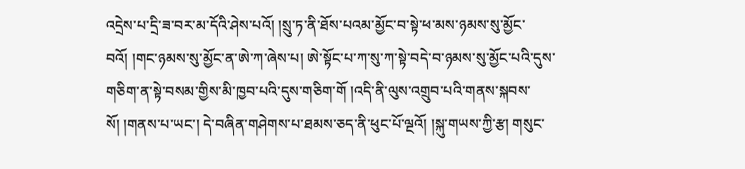འདྲེས་པ་དྲི་ཟ་བར་མ་དོའི་ཤེས་པའོ། །སྲུ་ཏ་ནི་ཐོས་པའམ་མྱོང་བ་སྟེ་ཕ་མས་ཉམས་སུ་མྱོང་བའོ། །གང་ཉམས་སུ་མྱོང་ན་ཨེ་ཀ་ཞེས་པ། ཨེ་སྟོང་པ་ཀ་སུ་ཀ་སྟེ་བདེ་བ་ཉམས་སུ་མྱོང་པའི་དུས་གཅིག་ན་སྟེ་བསམ་གྱིས་མི་ཁྱབ་པའི་དུས་གཅིག་གོ །འདི་ནི་ལུས་འགྲུབ་པའི་གནས་སྐབས་སོ། །གནས་པ་ཡང་། དེ་བཞིན་གཤེགས་པ་ཐམས་ཅད་ནི་ཕུང་པོ་ལྔའོ། །སྐུ་གཡས་ཀྱི་རྩ། གསུང་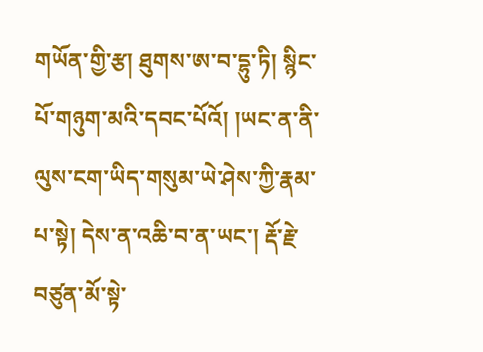གཡོན་གྱི་རྩ། ཐུགས་ཨ་བ་དྷུ་ཏི། སྙིང་པོ་གཉུག་མའི་དབང་པོའོ། །ཡང་ན་ནི་ལུས་ངག་ཡིད་གསུམ་ཡེ་ཤེས་ཀྱི་རྣམ་པ་སྟེ། དེས་ན་འཆི་བ་ན་ཡང་། རྡོ་རྗེ་བཙུན་མོ་སྟེ་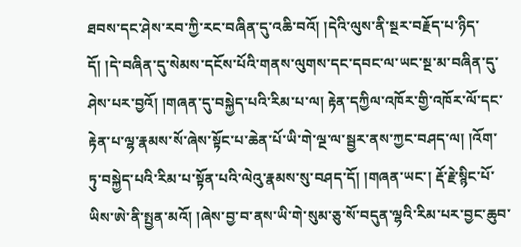ཐབས་དང་ཤེས་རབ་ཀྱི་རང་བཞིན་དུ་འཆི་བའོ། །དེའི་ལུས་ནི་སྔར་བརྗོད་པ་ཉིད་དོ། །དེ་བཞིན་དུ་སེམས་དངོས་པོའི་གནས་ལུགས་དང་དབང་ལ་ཡང་སྔ་མ་བཞིན་དུ་ཤེས་པར་བྱའོ། །གཞན་དུ་བསྐྱེད་པའི་རིམ་པ་ལ། རྟེན་དཀྱིལ་འཁོར་གྱི་འཁོར་ལོ་དང་རྟེན་པ་ལྷ་རྣམས་སོ་ཞེས་སྟོང་པ་ཆེན་པོ་ཡི་གེ་ལྔ་ལ་སྦྱར་ནས་ཀྱང་བཤད་ལ། །འོག་ཏུ་བསྐྱེད་པའི་རིམ་པ་སྟོན་པའི་ལེའུ་རྣམས་སུ་བཤད་དོ། །གཞན་ཡང་། རྡོ་རྗེ་སྙིང་པོ་ཡིས་ཨེ་ནི་སྤྱན་མའོ། །ཞེས་བྱ་བ་ནས་ཡི་གེ་སུམ་ཅུ་སོ་བདུན་ལྷའི་རིམ་པར་བྱང་ཆུབ་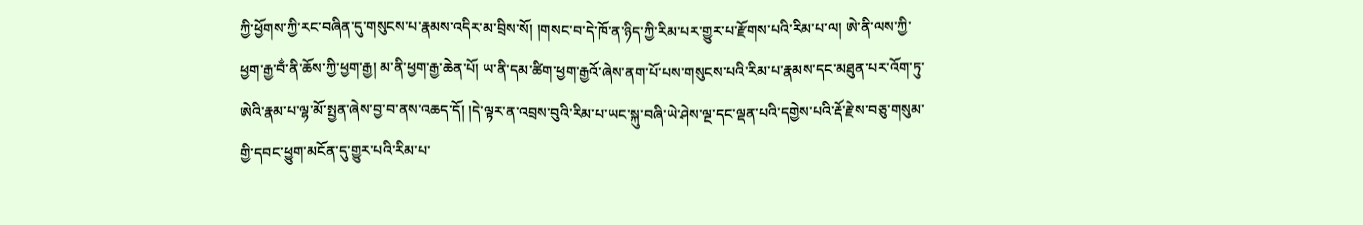ཀྱི་ཕྱོགས་ཀྱི་རང་བཞིན་དུ་གསུངས་པ་རྣམས་འདིར་མ་བྲིས་སོ། །གསང་བ་དེ་ཁོ་ན་ཉིད་ཀྱི་རིམ་པར་གྱུར་པ་རྫོགས་པའི་རིམ་པ་ལ། ཨེ་ནི་ལས་ཀྱི་ཕྱག་རྒྱ་བྂ་ནི་ཆོས་ཀྱི་ཕྱག་རྒྱ། མ་ནི་ཕྱག་རྒྱ་ཆེན་པོ། ཡ་ནི་དམ་ཚིག་ཕྱག་རྒྱའོ་ཞེས་ནག་པོ་པས་གསུངས་པའི་རིམ་པ་རྣམས་དང་མཐུན་པར་འོག་ཏུ་ཨེའི་རྣམ་པ་ལྷ་མོ་སྤྱན་ཞེས་བྱ་བ་ནས་འཆད་དོ། །དེ་ལྟར་ན་འབྲས་བུའི་རིམ་པ་ཡང་སྐུ་བཞི་ཡེ་ཤེས་ལྔ་དང་ལྡན་པའི་དགྱེས་པའི་རྡོ་རྗེ་ས་བཅུ་གསུམ་གྱི་དབང་ཕྱུག་མངོན་དུ་གྱུར་པའི་རིམ་པ་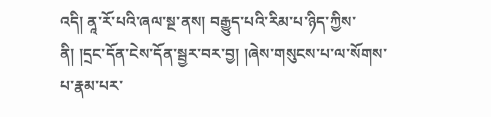འདི། ནཱ་རོ་པའི་ཞལ་སྔ་ནས། བརྒྱུད་པའི་རིམ་པ་ཉིད་ཀྱིས་ནི། །དྲང་དོན་ངེས་དོན་སྦྱར་བར་བྱ། །ཞེས་གསུངས་པ་ལ་སོགས་པ་རྣམ་པར་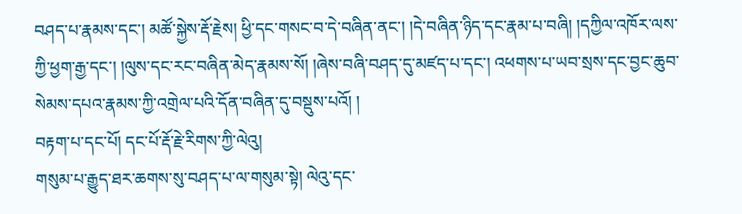བཤད་པ་རྣམས་དང་། མཚོ་སྐྱེས་རྡོ་རྗེས། ཕྱི་དང་གསང་བ་དེ་བཞིན་ནང་། །དེ་བཞིན་ཉིད་དང་རྣམ་པ་བཞི། །དཀྱིལ་འཁོར་ལས་ཀྱི་ཕྱག་རྒྱ་དང་། །ལུས་དང་རང་བཞིན་མེད་རྣམས་སོ། །ཞེས་བཞི་བཤད་དུ་མཛད་པ་དང་། འཕགས་པ་ཡབ་སྲས་དང་བྱང་ཆུབ་སེམས་དཔའ་རྣམས་ཀྱི་འགྲེལ་པའི་དོན་བཞིན་དུ་བསྡུས་པའོ། །
བརྟག་པ་དང་པོ། དང་པོ་རྡོ་རྗེ་རིགས་ཀྱི་ལེའུ།
གསུམ་པ་རྒྱུད་ཐར་ཆགས་སུ་བཤད་པ་ལ་གསུམ་སྟེ། ལེའུ་དང་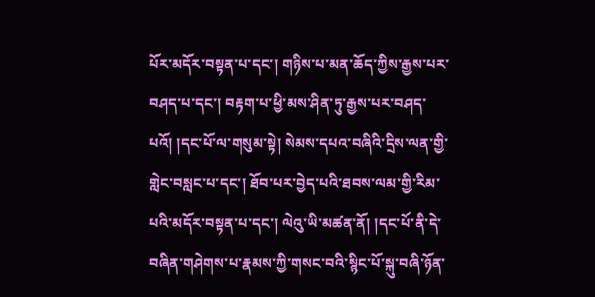པོར་མདོར་བསྟན་པ་དང་། གཉིས་པ་མན་ཆོད་ཀྱིས་རྒྱས་པར་བཤད་པ་དང་། བརྟག་པ་ཕྱི་མས་ཤིན་ཏུ་རྒྱས་པར་བཤད་པའོ། །དང་པོ་ལ་གསུམ་སྟེ། སེམས་དཔའ་བཞིའི་དྲིས་ལན་གྱི་གླེང་བསླང་པ་དང་། ཐོབ་པར་བྱེད་པའི་ཐབས་ལམ་གྱི་རིམ་པའི་མདོར་བསྟན་པ་དང་། ལེའུ་ཡི་མཚན་ནོ། །དང་པོ་ནི་དེ་བཞིན་གཤེགས་པ་རྣམས་ཀྱི་གསང་བའི་སྙིང་པོ་སྐུ་བཞི་ཉོན་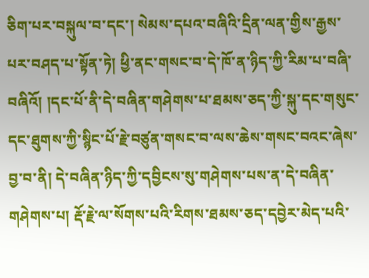ཅིག་པར་བསྐུལ་བ་དང་། སེམས་དཔའ་བཞིའི་དྲིན་ལན་གྱིས་རྒྱས་པར་བཤད་པ་སྟོན་ཏེ། ཕྱི་ནང་གསང་བ་དེ་ཁོ་ན་ཉིད་ཀྱི་རིམ་པ་བཞི་བཞིའོ། །དང་པོ་ནི་དེ་བཞིན་གཤེགས་པ་ཐམས་ཅད་ཀྱི་སྐུ་དང་གསུང་དང་ཐུགས་ཀྱི་སྙིང་པོ་རྗེ་བཙུན་གསང་བ་ལས་ཆེས་གསང་བའང་ཞེས་བྱ་བ་ནི། དེ་བཞིན་ཉིད་ཀྱི་དབྱིངས་སུ་གཤེགས་པས་ན་དེ་བཞིན་གཤེགས་པ། རྡོ་རྗེ་ལ་སོགས་པའི་རིགས་ཐམས་ཅད་དབྱེར་མེད་པའི་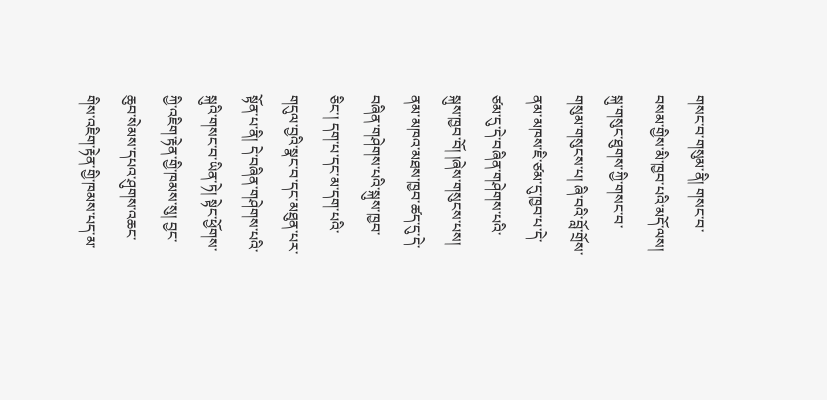གསང་བ་གསུམ་ནི། གསང་བ་བསམ་གྱིས་མི་ཁྱབ་པའི་མདོ་ལས། སྐུ་གསུང་ཐུགས་ཀྱི་གསང་བ་གསུམ་གསུངས་པ། ཞི་བའི་བློ་གྲོས་ནམ་མཁས་ཇི་ཙམ་དུ་ཁྱབ་པ་དེ་ཙམ་དུ་དེ་བཞིན་གཤེགས་པའི་སྐུས་ཁྱབ་བོ། །ཞེས་གསུངས་པས། ནམ་མཁའ་མཐས་ཁྱབ་ཚད་དུ་དེ་བཞིན་གཤེགས་པའི་སྐུས་ཁྱབ་ཅིང་། དག་པ་དང་མ་དག་པའི་གདུལ་བྱའི་སྣང་བ་དང་མཐུན་པར་སྟོན་པ་ནི། དེ་བཞིན་གཤེགས་པའི་སྐུའི་གསང་བ་ཡིན་ཏེ། སྟེང་ཕྱོགས་ཀྱི་འཇིག་རྟེན་གྱི་ཁམས་སུ། བྱང་ཆུབ་སེམས་དཔའ་ཤུགས་འཆང་གིས་འཇིག་རྟེན་གྱི་ཁམས་པད་མ་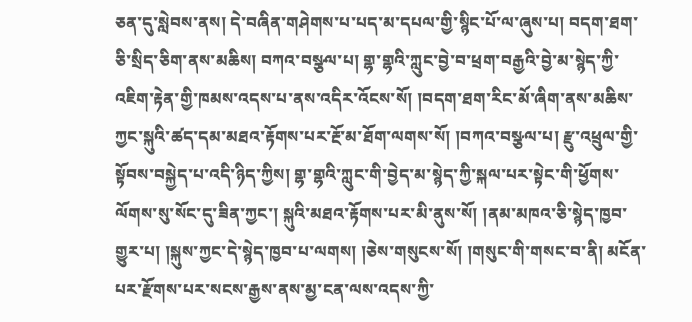ཅན་དུ་སླེབས་ནས། དེ་བཞིན་གཤེགས་པ་པད་མ་དཔལ་གྱི་སྙིང་པོ་ལ་ཞུས་པ། བདག་ཐག་ཅི་སྲིད་ཅིག་ནས་མཆིས། བཀའ་བསྩལ་པ། གྷ་གྷའི་ཀླུང་བྱེ་བ་ཕྲག་བརྒྱའི་བྱེ་མ་སྙེད་ཀྱི་འཇིག་རྟེན་གྱི་ཁམས་འདས་པ་ནས་འདིར་འོངས་སོ། །བདག་ཐག་རིང་མོ་ཞིག་ནས་མཆིས་ཀྱང་སྐུའི་ཚད་དམ་མཐའ་རྟོགས་པར་རྔོ་མ་ཐོག་ལགས་སོ། །བཀའ་བསྩལ་པ། རྫུ་འཕྲུལ་གྱི་སྟོབས་བསྐྱེད་པ་འདི་ཉིད་ཀྱིས། གྷ་གྷའི་ཀླུང་གི་བྱེད་མ་སྙེད་ཀྱི་སྐལ་པར་སྟེང་གི་ཕྱོགས་ལོགས་སུ་སོང་དུ་ཟིན་ཀྱང་། སྐུའི་མཐའ་རྟོགས་པར་མི་ནུས་སོ། །ནམ་མཁའ་ཅི་སྙེད་ཁྱབ་གྱུར་པ། །སྐུས་ཀྱང་དེ་སྙེད་ཁྱབ་པ་ལགས། །ཅེས་གསུངས་སོ། །གསུང་གི་གསང་བ་ནི། མངོན་པར་རྫོགས་པར་སངས་རྒྱས་ནས་མྱ་ངན་ལས་འདས་ཀྱི་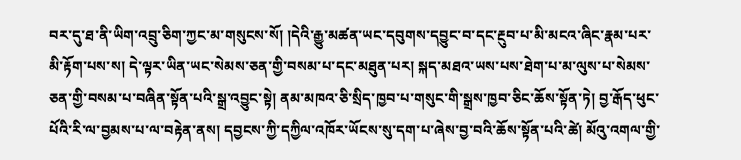བར་དུ་ཐ་ནི་ཡིག་འབྲུ་ཅིག་ཀྱང་མ་གསུངས་སོ། །དེའི་རྒྱུ་མཚན་ཡང་དབུགས་དབྱུང་བ་དང་རྔུབ་པ་མི་མངའ་ཞིང་རྣམ་པར་མི་རྟོག་པས་ས། དེ་ལྟར་ཡིན་ཡང་སེམས་ཅན་གྱི་བསམ་པ་དང་མཐུན་པར། སྐད་མཐའ་ཡས་པས་ཐེག་པ་མ་ལུས་པ་སེམས་ཅན་གྱི་བསམ་པ་བཞིན་སྟོན་པའི་སྒྲ་འབྱུང་སྟེ། ནམ་མཁའ་ཅི་སྲིད་ཁྱབ་པ་གསུང་གི་སྒྲས་ཁྱབ་ཅིང་ཆོས་སྟོན་ཏེ། བྱ་རྒོད་ཕུང་པོའི་རི་ལ་བྱམས་པ་ལ་བརྟེན་ནས། དབྱངས་ཀྱི་དཀྱིལ་འཁོར་ཡོངས་སུ་དག་པ་ཞེས་བྱ་བའི་ཆོས་སྟོན་པའི་ཚེ། མོའུ་འགལ་གྱི་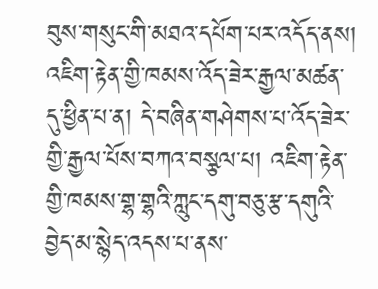བུས་གསུང་གི་མཐའ་དཔོག་པར་འདོད་ནས། འཇིག་རྟེན་གྱི་ཁམས་འོད་ཟེར་རྒྱལ་མཚན་དུ་ཕྱིན་པ་ན། དེ་བཞིན་གཤེགས་པ་འོད་ཟེར་གྱི་རྒྱལ་པོས་བཀའ་བསྩལ་པ། འཇིག་རྟེན་གྱི་ཁམས་གྷ་གྷའི་ཀླུང་དགུ་བཅུ་རྩ་དགུའི་བྱེད་མ་སྙེད་འདས་པ་ནས་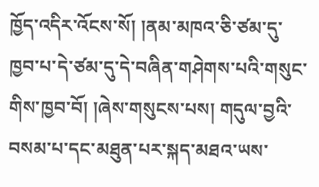ཁྱོད་འདིར་འོངས་སོ། །ནམ་མཁའ་ཅི་ཙམ་དུ་ཁྱབ་པ་དེ་ཙམ་དུ་དེ་བཞིན་གཤེགས་པའི་གསུང་གིས་ཁྱབ་བོ། །ཞེས་གསུངས་པས། གདུལ་བྱའི་བསམ་པ་དང་མཐུན་པར་སྐད་མཐའ་ཡས་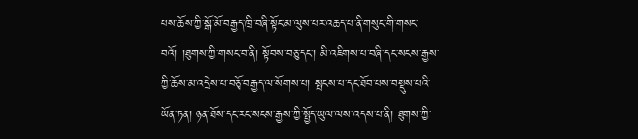པས་ཆོས་ཀྱི་སྒོ་མོ་བརྒྱད་ཁྲི་བཞི་སྟོང་མ་ལུས་པར་འཆད་པ་ནི་གསུང་གི་གསང་བའོ། །ཐུགས་ཀྱི་གསང་བ་ནི། སྟོབས་བཅུ་དང་། མི་འཇིགས་པ་བཞི་དང་སངས་རྒྱས་ཀྱི་ཆོས་མ་འདྲེས་པ་བཅྭོ་བརྒྱད་ལ་སོགས་པ། སྤངས་པ་དང་ཐོབ་པས་བསྡུས་པའི་ཡོན་ཏན། ཉན་ཐོས་དང་རང་སངས་རྒྱས་ཀྱི་སྤྱོད་ཡུལ་ལས་འདས་པ་ནི། ཐུགས་ཀྱི་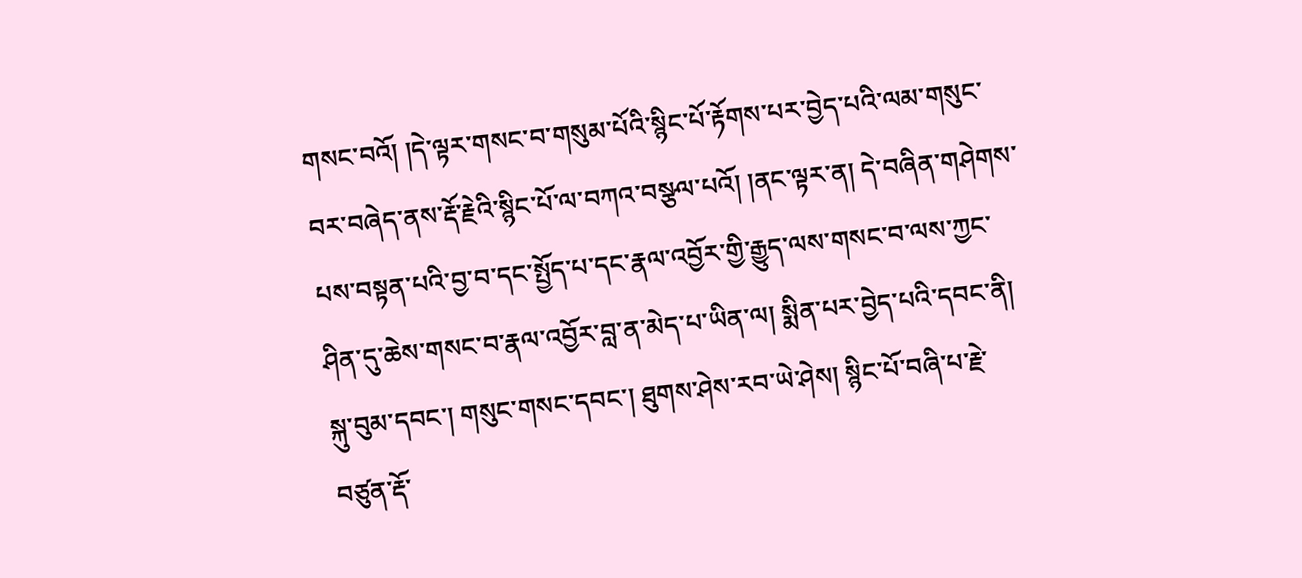གསང་བའོ། །དེ་ལྟར་གསང་བ་གསུམ་པོའི་སྙིང་པོ་རྟོགས་པར་བྱེད་པའི་ལམ་གསུང་བར་བཞེད་ནས་རྡོ་རྗེའི་སྙིང་པོ་ལ་བཀའ་བསྩལ་པའོ། །ནང་ལྟར་ན། དེ་བཞིན་གཤེགས་པས་བསྟན་པའི་བྱ་བ་དང་སྤྱོད་པ་དང་རྣལ་འབྱོར་གྱི་རྒྱུད་ལས་གསང་བ་ལས་ཀྱང་ཤིན་དུ་ཆེས་གསང་བ་རྣལ་འབྱོར་བླ་ན་མེད་པ་ཡིན་ལ། སྨིན་པར་བྱེད་པའི་དབང་ནི། སྐུ་བུམ་དབང་། གསུང་གསང་དབང་། ཐུགས་ཤེས་རབ་ཡེ་ཤེས། སྙིང་པོ་བཞི་པ་རྗེ་བཙུན་རྡོ་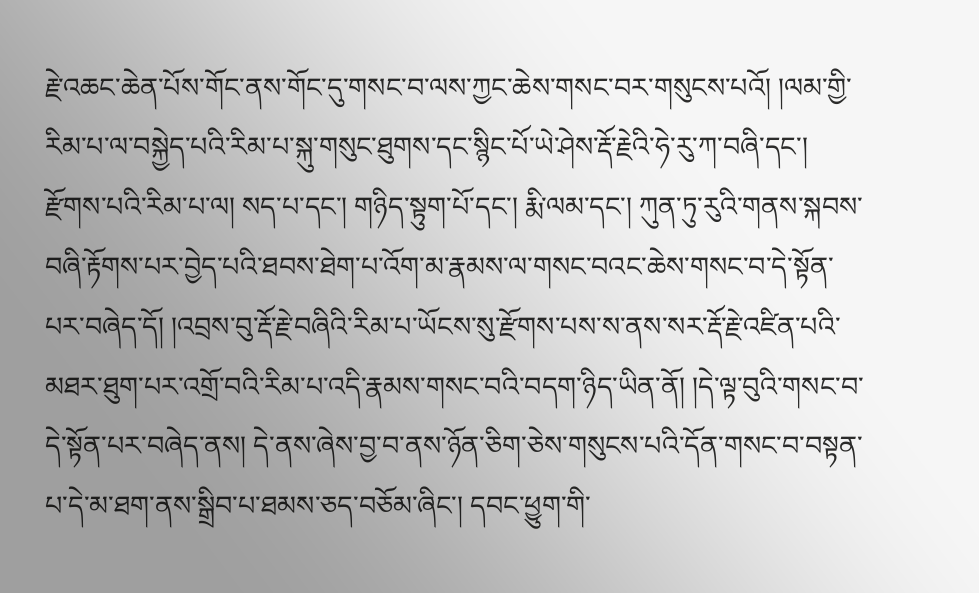རྗེ་འཆང་ཆེན་པོས་གོང་ནས་གོང་དུ་གསང་བ་ལས་ཀྱང་ཆེས་གསང་བར་གསུངས་པའོ། །ལམ་གྱི་རིམ་པ་ལ་བསྐྱེད་པའི་རིམ་པ་སྐུ་གསུང་ཐུགས་དང་སྙིང་པོ་ཡེ་ཤེས་རྡོ་རྗེའི་ཧེ་རུ་ཀ་བཞི་དང་། རྫོགས་པའི་རིམ་པ་ལ། སད་པ་དང་། གཉིད་སྟུག་པོ་དང་། རྨི་ལམ་དང་། ཀུན་ཏུ་རུའི་གནས་སྐབས་བཞི་རྟོགས་པར་བྱེད་པའི་ཐབས་ཐེག་པ་འོག་མ་རྣམས་ལ་གསང་བའང་ཆེས་གསང་བ་དེ་སྟོན་པར་བཞེད་དོ། །འབྲས་བུ་རྡོ་རྗེ་བཞིའི་རིམ་པ་ཡོངས་སུ་རྫོགས་པས་ས་ནས་སར་རྡོ་རྗེ་འཛིན་པའི་མཐར་ཐུག་པར་འགྲོ་བའི་རིམ་པ་འདི་རྣམས་གསང་བའི་བདག་ཉིད་ཡིན་ནོ། །དེ་ལྟ་བུའི་གསང་བ་དེ་སྟོན་པར་བཞེད་ནས། དེ་ནས་ཞེས་བྱ་བ་ནས་ཉོན་ཅིག་ཅེས་གསུངས་པའི་དོན་གསང་བ་བསྟན་པ་དེ་མ་ཐག་ནས་སྒྲིབ་པ་ཐམས་ཅད་བཅོམ་ཞིང་། དབང་ཕྱུག་གི་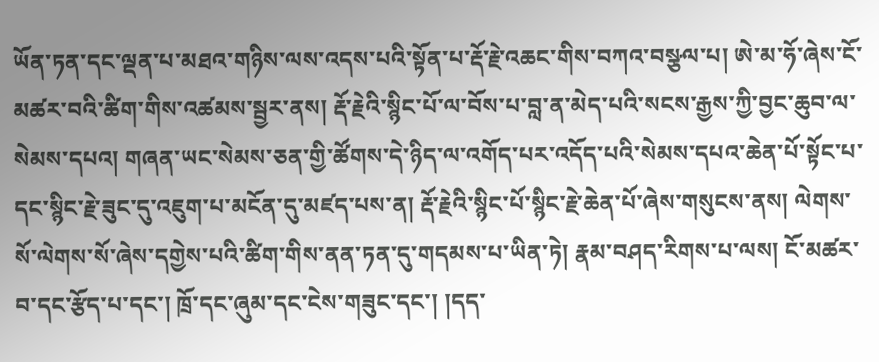ཡོན་ཏན་དང་ལྡན་པ་མཐའ་གཉིས་ལས་འདས་པའི་སྟོན་པ་རྡོ་རྗེ་འཆང་གིས་བཀའ་བསྩལ་པ། ཨེ་མ་ཧོ་ཞེས་ངོ་མཚར་བའི་ཚིག་གིས་འཚམས་སྦྱར་ནས། རྡོ་རྗེའི་སྙིང་པོ་ལ་བོས་པ་བླ་ན་མེད་པའི་སངས་རྒྱས་ཀྱི་བྱང་ཆུབ་ལ་སེམས་དཔའ། གཞན་ཡང་སེམས་ཅན་གྱི་ཚོགས་དེ་ཉིད་ལ་འགོད་པར་འདོད་པའི་སེམས་དཔའ་ཆེན་པོ་སྟོང་པ་དང་སྙིང་རྗེ་ཟུང་དུ་འཇུག་པ་མངོན་དུ་མཛད་པས་ན། རྡོ་རྗེའི་སྙིང་པོ་སྙིང་རྗེ་ཆེན་པོ་ཞེས་གསུངས་ནས། ལེགས་སོ་ལེགས་སོ་ཞེས་དགྱེས་པའི་ཚིག་གིས་ནན་ཏན་དུ་གདམས་པ་ཡིན་ཏེ། རྣམ་བཤད་རིགས་པ་ལས། ངོ་མཚར་བ་དང་རྩོད་པ་དང་། ཁྲོ་དང་ཞུམ་དང་ངེས་གཟུང་དང་། །དད་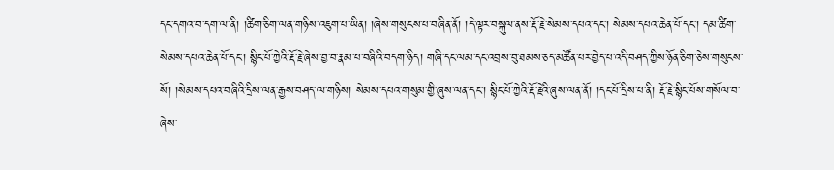དང་དགའ་བ་དག་ལ་ནི། །ཚིག་ཅིག་ལན་གཉིས་འཇུག་པ་ཡིན། །ཞེས་གསུངས་པ་བཞིན་ནོ། །དེ་ལྟར་བསྐུལ་ནས་རྡོ་རྗེ་སེམས་དཔའ་དང་། སེམས་དཔའ་ཆེན་པོ་དང་། དམ་ཚིག་སེམས་དཔའ་ཆེན་པོ་དང་། སྙིང་པོ་ཀྱེའི་རྡོ་རྗེ་ཞེས་བྱ་བ་རྣམ་པ་བཞིའི་བདག་ཉིད། གཞི་དང་ལམ་དང་འབྲས་བུ་ཐམས་ཅད་མཚོན་པར་བྱེད་པ་འདི་བཤད་ཀྱིས་ཉོན་ཅིག་ཅེས་གསུངས་སོ། །སེམས་དཔའ་བཞིའི་དྲིས་ལན་རྒྱས་བཤད་ལ་གཉིས། སེམས་དཔའ་གསུམ་གྱི་ཞུས་ལན་དང་། སྙིང་པོ་ཀྱེའི་རྡོ་རྗེའི་ཞུས་ལན་ནོ། །དང་པོ་དྲིས་པ་ནི། རྡོ་རྗེ་སྙིང་པོས་གསོལ་བ་ཞེས་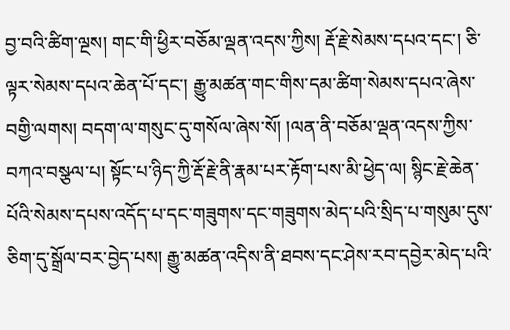བྱ་བའི་ཚིག་ལྔས། གང་གི་ཕྱིར་བཅོམ་ལྡན་འདས་ཀྱིས། རྡོ་རྗེ་སེམས་དཔའ་དང་། ཅི་ལྟར་སེམས་དཔའ་ཆེན་པོ་དང་། རྒྱུ་མཚན་གང་གིས་དམ་ཚིག་སེམས་དཔའ་ཞེས་བགྱི་ལགས། བདག་ལ་གསུང་དུ་གསོལ་ཞེས་སོ། །ལན་ནི་བཅོམ་ལྡན་འདས་ཀྱིས་བཀའ་བསྩལ་པ། སྟོང་པ་ཉིད་ཀྱི་རྡོ་རྗེ་ནི་རྣམ་པར་རྟོག་པས་མི་ཕྱེད་ལ། སྙིང་རྗེ་ཆེན་པོའི་སེམས་དཔས་འདོད་པ་དང་གཟུགས་དང་གཟུགས་མེད་པའི་སྲིད་པ་གསུམ་དུས་ཅིག་དུ་སྒྲོལ་བར་བྱེད་པས། རྒྱུ་མཚན་འདིས་ནི་ཐབས་དང་ཤེས་རབ་དབྱེར་མེད་པའི་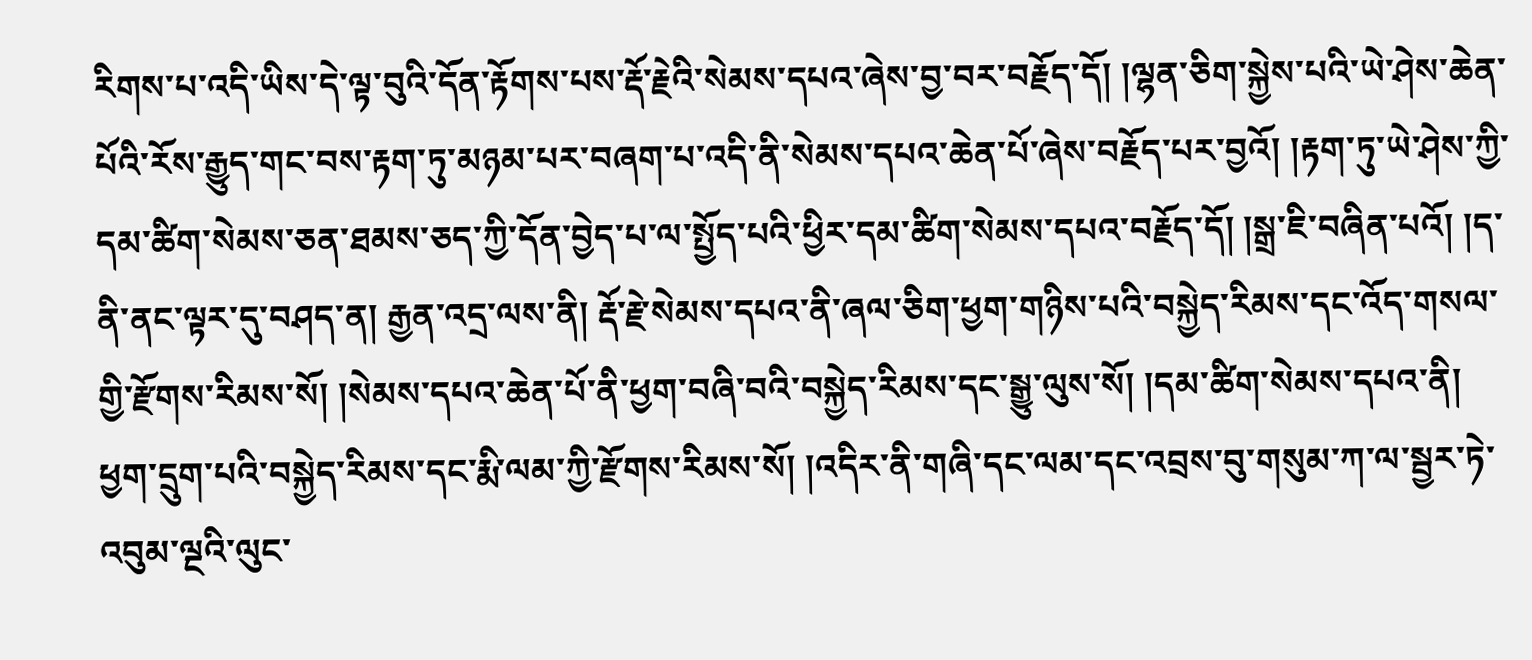རིགས་པ་འདི་ཡིས་དེ་ལྟ་བུའི་དོན་རྟོགས་པས་རྡོ་རྗེའི་སེམས་དཔའ་ཞེས་བྱ་བར་བརྗོད་དོ། །ལྷན་ཅིག་སྐྱེས་པའི་ཡེ་ཤེས་ཆེན་པོའི་རོས་རྒྱུད་གང་བས་རྟག་ཏུ་མཉམ་པར་བཞག་པ་འདི་ནི་སེམས་དཔའ་ཆེན་པོ་ཞེས་བརྗོད་པར་བྱའོ། །རྟག་ཏུ་ཡེ་ཤེས་ཀྱི་དམ་ཚིག་སེམས་ཅན་ཐམས་ཅད་ཀྱི་དོན་བྱེད་པ་ལ་སྤྱོད་པའི་ཕྱིར་དམ་ཚིག་སེམས་དཔའ་བརྗོད་དོ། །སྒྲ་ཇི་བཞིན་པའོ། །ད་ནི་ནང་ལྟར་དུ་བཤད་ན། རྒྱན་འདྲ་ལས་ནི། རྡོ་རྗེ་སེམས་དཔའ་ནི་ཞལ་ཅིག་ཕྱག་གཉིས་པའི་བསྐྱེད་རིམས་དང་འོད་གསལ་གྱི་རྫོགས་རིམས་སོ། །སེམས་དཔའ་ཆེན་པོ་ནི་ཕྱག་བཞི་བའི་བསྐྱེད་རིམས་དང་སྒྱུ་ལུས་སོ། །དམ་ཚིག་སེམས་དཔའ་ནི། ཕྱག་དྲུག་པའི་བསྐྱེད་རིམས་དང་རྨི་ལམ་ཀྱི་རྫོགས་རིམས་སོ། །འདིར་ནི་གཞི་དང་ལམ་དང་འབྲས་བུ་གསུམ་ཀ་ལ་སྦྱར་ཏེ་འབུམ་ལྔའི་ལུང་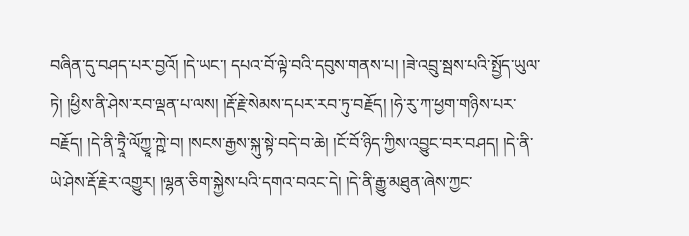བཞིན་དུ་བཤད་པར་བྱའོ། །དེ་ཡང་། དཔའ་བོ་ལྟེ་བའི་དབུས་གནས་པ། །ཟེ་འབྲུ་སྦས་པའི་སྤྱོད་ཡུལ་ཏེ། །ཕྱིས་ནི་ཤེས་རབ་ལྡན་པ་ལས། །རྡོ་རྗེ་སེམས་དཔར་རབ་ཏུ་བརྗོད། །ཧེ་རུ་ཀ་ཕྱག་གཉིས་པར་བརྗོད། །དེ་ནི་ཏྲཱཻ་ལོཀྱཱ་ཀྵེ་བ། །སངས་རྒྱས་སྐུ་སྟེ་བདེ་བ་ཆེ། །ངོ་བོ་ཉིད་ཀྱིས་འབྱུང་བར་བཤད། །དེ་ནི་ཡེ་ཤེས་རྡོ་རྗེར་འགྱུར། །ལྷན་ཅིག་སྐྱེས་པའི་དགའ་བའང་དེ། །དེ་ནི་རྒྱུ་མཐུན་ཞེས་ཀྱང་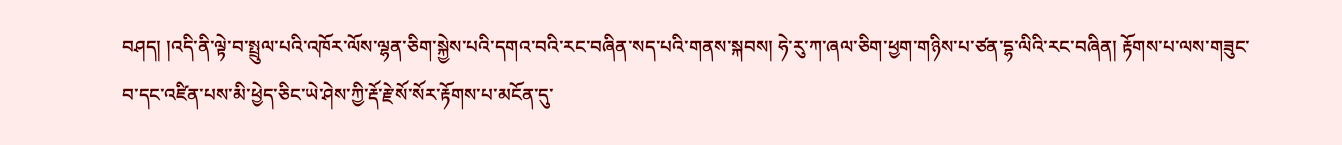བཤད། །འདི་ནི་ལྟེ་བ་སྤྲུལ་པའི་འཁོར་ལོས་ལྷན་ཅིག་སྐྱེས་པའི་དགའ་བའི་རང་བཞིན་སད་པའི་གནས་སྐབས། ཧེ་རུ་ཀ་ཞལ་ཅིག་ཕྱག་གཉིས་པ་ཙན་དྷ་ལིའི་རང་བཞིན། རྟོགས་པ་ལས་གཟུང་བ་དང་འཛིན་པས་མི་ཕྱེད་ཅིང་ཡེ་ཤེས་ཀྱི་རྡོ་རྗེ་སོ་སོར་རྟོགས་པ་མངོན་དུ་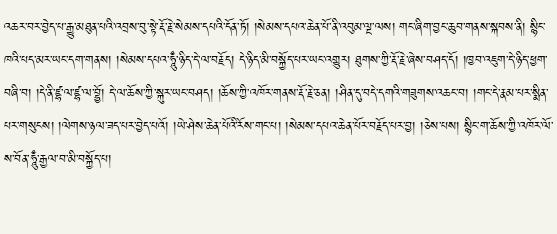འཆར་བར་བྱེད་པ་རྒྱུ་མཐུན་པའི་འབྲས་བུ་སྟེ་རྡོ་རྗེ་སེམས་དཔའི་དོན་ཏོ། །སེམས་དཔའ་ཆེན་པོ་ནི་འབུམ་ལྔ་ལས། གང་ཞིག་བྱང་ཆུབ་གནས་སྐབས་ནི། སྙིང་ཁའི་པད་མར་ཡང་དག་གནས། །སེམས་དཔའ་ཧཱུྃ་ཉིད་དེ་ལ་བརྗོད། དེ་ཉིད་མི་བསྐྱོད་པར་ཡང་འགྱུར། ཐུགས་ཀྱི་རྡོ་རྗེ་ཞེས་བཤད་དོ། །ཁྱབ་འཇུག་དེ་ཉིད་ཕྱག་བཞི་བ། །དེ་ནི་ཛྷ་ལ་ཛྷ་ལ་བྷྱོ། དེ་ལ་ཆོས་ཀྱི་སྐུར་ཡང་བཤད། །ཆོས་ཀྱི་འཁོར་གནས་རྡོ་རྗེ་ཅན། །ཤིན་དུ་བདེ་དགའི་གཟུགས་འཆང་བ། །གང་དེ་རྣམ་པར་སྨིན་པར་གསུངས། །ལེགས་ཉལ་ཟད་པར་བྱེད་པའོ། །ཡེ་ཤེས་ཆེན་པོའི་རོས་གང་པ། །སེམས་དཔའ་ཆེན་པོར་བརྗོད་པར་བྱ། །ཅེས་པས། སྙིང་ག་ཆོས་ཀྱི་འཁོར་ལོ་ས་བོན་ཧཱུྃ་རྒྱལ་བ་མི་བསྐྱོད་པ།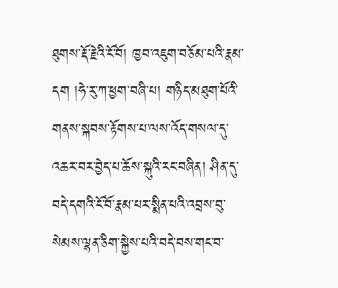ཐུགས་རྡོ་རྗེའི་ངོ་བོ། ཁྱབ་འཇུག་བཅོམ་པའི་རྣམ་དག །ཧེ་རུ་ཀ་ཕྱག་བཞི་པ། གཉིད་མཐུག་པོའི་གནས་སྐབས་རྟོགས་པ་ལས་འོད་གསལ་དུ་འཆར་བར་བྱེད་པ་ཆོས་སྐུའི་རང་བཞིན། ཤིན་དུ་བདེ་དགའི་ངོ་བོ་རྣམ་པར་སྨིན་པའི་འབྲས་བུ་སེམས་ལྷན་ཅིག་སྐྱེས་པའི་བདེ་བས་གང་བ་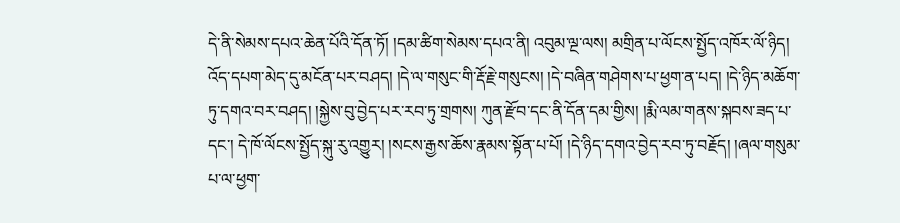དེ་ནི་སེམས་དཔའ་ཆེན་པོའི་དོན་ཏོ། །དམ་ཚིག་སེམས་དཔའ་ནི། འབུམ་ལྔ་ལས། མགྲིན་པ་ལོངས་སྤྱོད་འཁོར་ལོ་ཉིད། འོད་དཔག་མེད་དུ་མངོན་པར་བཤད། །དེ་ལ་གསུང་གི་རྡོ་རྗེ་གསུངས། །དེ་བཞིན་གཤེགས་པ་ཕྱག་ན་པད། །དེ་ཉིད་མཆོག་ཏུ་དགའ་བར་བཤད། །སྐྱེས་བུ་བྱེད་པར་རབ་ཏུ་གྲགས། ཀུན་རྫོབ་དང་ནི་དོན་དམ་གྱིས། །རྨི་ལམ་གནས་སྐབས་ཟད་པ་དང་། དེ་ཁོ་ལོངས་སྤྱོད་སྐུ་རུ་འགྱུར། །སངས་རྒྱས་ཆོས་རྣམས་སྟོན་པ་པོ། །དེ་ཉིད་དགའ་བྱེད་རབ་ཏུ་བརྗོད། །ཞལ་གསུམ་པ་ལ་ཕྱག་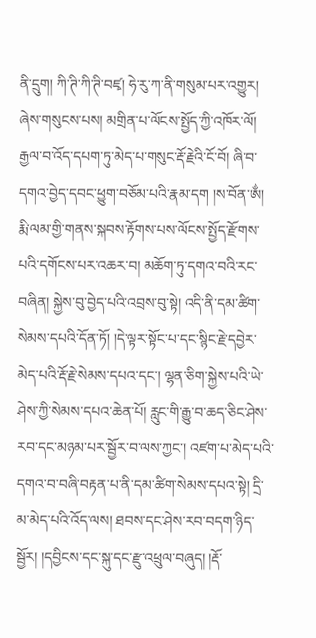ནི་དྲུག། ཀི་ཊི་ཀི་ཊི་བཛྭ། ཧེ་རུ་ཀ་ནི་གསུམ་པར་འགྱུར། ཞེས་གསུངས་པས། མགྲིན་པ་ལོངས་སྤྱོད་ཀྱི་འཁོར་ལོ། རྒྱལ་བ་འོད་དཔག་ཏུ་མེད་པ་གསུང་རྡོ་རྗེའི་ངོ་བོ། ཞི་བ་དགའ་བྱེད་དབང་ཕྱུག་བཅོམ་པའི་རྣམ་དག །ས་བོན་ཨྂ། རྨི་ལམ་གྱི་གནས་སྐབས་རྟོགས་པས་ལོངས་སྤྱོད་རྫོགས་པའི་དགོངས་པར་འཆར་བ། མཆོག་ཏུ་དགའ་བའི་རང་བཞིན། སྐྱེས་བུ་བྱེད་པའི་འབྲས་བུ་སྟེ། འདི་ནི་དམ་ཚིག་སེམས་དཔའི་དོན་ཏོ། །དེ་ལྟར་སྟོང་པ་དང་སྙིང་རྗེ་དབྱེར་མེད་པའི་རྡོ་རྗེ་སེམས་དཔའ་དང་། ལྷན་ཅིག་སྐྱེས་པའི་ཡེ་ཤེས་ཀྱི་སེམས་དཔའ་ཆེན་པོ། རླུང་གི་རྒྱུ་བ་ཆད་ཅིང་ཤེས་རབ་དང་མཉམ་པར་སྦྱོར་བ་ལས་ཀྱང་། འཛག་པ་མེད་པའི་དགའ་བ་བཞི་བརྟན་པ་ནི་དམ་ཚིག་སེམས་དཔའ་སྟེ། དྲི་མ་མེད་པའི་འོད་ལས། ཐབས་དང་ཤེས་རབ་བདག་ཉིད་སྦྱོར། །དབྱིངས་དང་སྐུ་དང་རྫུ་འཕྲུལ་བཞུད། །རྡོ་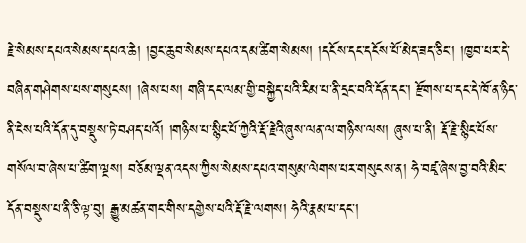རྗེ་སེམས་དཔའ་སེམས་དཔའ་ཆེ། །བྱང་ཆུབ་སེམས་དཔའ་དམ་ཚིག་སེམས། །དངོས་དང་དངོས་པོ་མེད་ཟད་ཅིང་། །ཁྱབ་པར་དེ་བཞིན་གཤེགས་པས་གསུངས། །ཞེས་པས། གཞི་དང་ལམ་གྱི་བསྐྱེད་པའི་རིམ་པ་ནི་དྲང་བའི་དོན་དང་། རྫོགས་པ་དང་དེ་ཁོ་ན་ཉིད་ནི་ངེས་པའི་དོན་དུ་བསྡུས་ཏེ་བཤད་པའོ། །གཉིས་པ་སྙིང་པོ་ཀྱེའི་རྡོ་རྗེའི་ཞུས་ལན་ལ་གཉིས་ལས། ཞུས་པ་ནི། རྡོ་རྗེ་སྙིང་པོས་གསོལ་བ་ཞེས་པ་ཚིག་ལྔས། བཅོམ་ལྡན་འདས་ཀྱིས་སེམས་དཔའ་གསུམ་ལེགས་པར་གསུངས་ན། ཧེ་བཛྭ་ཞེས་བྱ་བའི་མིང་དོན་བསྡུས་པ་ནི་ཅི་ལྟ་བུ། རྒྱུ་མཚན་གང་གིས་དགྱེས་པའི་རྡོ་རྗེ་ལགས། ཧེའི་རྣམ་པ་དང་།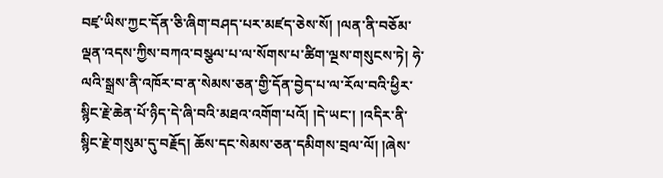བཛྭ་ཡིས་ཀྱང་དོན་ཅི་ཞིག་བཤད་པར་མཛད་ཅེས་སོ། །ལན་ནི་བཅོམ་ལྡན་འདས་ཀྱིས་བཀའ་བསྩལ་པ་ལ་སོགས་པ་ཚིག་ལྔས་གསུངས་ཏེ། ཧེ་ལའི་སྒྲས་ནི་འཁོར་བ་ན་སེམས་ཅན་གྱི་དོན་བྱེད་པ་ལ་རོལ་བའི་ཕྱིར་སྙིང་རྗེ་ཆེན་པོ་ཉིད་དེ་ཞི་བའི་མཐའ་འགོག་པའོ། །དེ་ཡང་། །འདིར་ནི་སྙིང་རྗེ་གསུམ་དུ་བརྗོད། ཆོས་དང་སེམས་ཅན་དམིགས་བྲལ་ལོ། །ཞེས་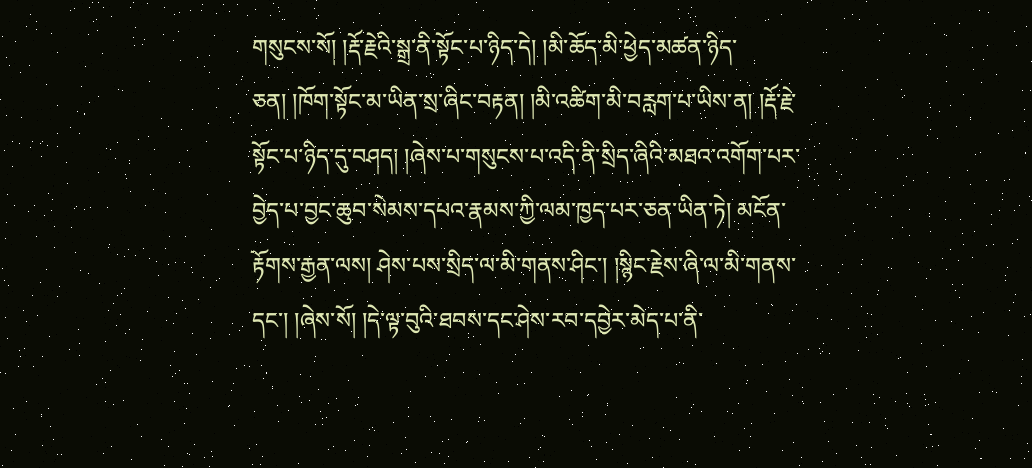གསུངས་སོ། །རྡོ་རྗེའི་སྒྲ་ནི་སྟོང་པ་ཉིད་དེ། །མི་ཆོད་མི་ཕྱེད་མཚན་ཉིད་ཅན། །ཁོག་སྟོང་མ་ཡིན་སྲ་ཞིང་བརྟན། །མི་འཚིག་མི་བརླག་པ་ཡིས་ན། །རྡོ་རྗེ་སྟོང་པ་ཉིད་དུ་བཤད། །ཞེས་པ་གསུངས་པ་འདི་ནི་སྲིད་ཞིའི་མཐའ་འགོག་པར་བྱེད་པ་བྱང་ཆུབ་སེམས་དཔའ་རྣམས་ཀྱི་ལམ་ཁྱད་པར་ཅན་ཡིན་ཏེ། མངོན་རྟོགས་རྒྱན་ལས། ཤེས་པས་སྲིད་ལ་མི་གནས་ཤིང་། །སྙིང་རྗེས་ཞི་ལ་མི་གནས་དང་། །ཞེས་སོ། །དེ་ལྟ་བུའི་ཐབས་དང་ཤེས་རབ་དབྱེར་མེད་པ་ནི་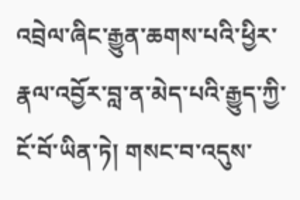འབྲེལ་ཞིང་རྒྱུན་ཆགས་པའི་ཕྱིར་རྣལ་འབྱོར་བླ་ན་མེད་པའི་རྒྱུད་ཀྱི་ངོ་བོ་ཡིན་ཏེ། གསང་བ་འདུས་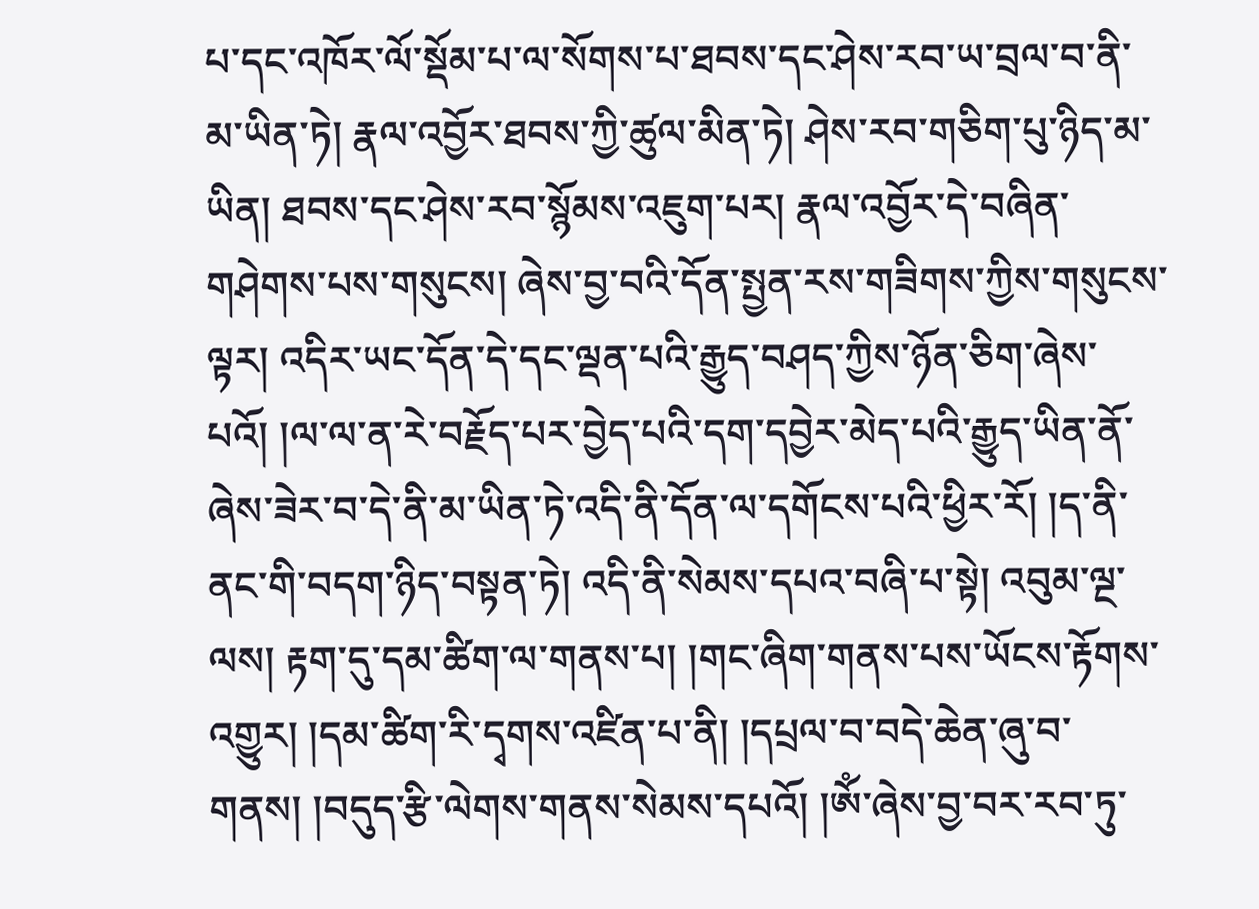པ་དང་འཁོར་ལོ་སྡོམ་པ་ལ་སོགས་པ་ཐབས་དང་ཤེས་རབ་ཡ་བྲལ་བ་ནི་མ་ཡིན་ཏེ། རྣལ་འབྱོར་ཐབས་ཀྱི་ཚུལ་མིན་ཏེ། ཤེས་རབ་གཅིག་པུ་ཉིད་མ་ཡིན། ཐབས་དང་ཤེས་རབ་སྙོམས་འཇུག་པར། རྣལ་འབྱོར་དེ་བཞིན་གཤེགས་པས་གསུངས། ཞེས་བྱ་བའི་དོན་སྤྱན་རས་གཟིགས་ཀྱིས་གསུངས་ལྟར། འདིར་ཡང་དོན་དེ་དང་ལྡན་པའི་རྒྱུད་བཤད་ཀྱིས་ཉོན་ཅིག་ཞེས་པའོ། །ལ་ལ་ན་རེ་བརྗོད་པར་བྱེད་པའི་དག་དབྱེར་མེད་པའི་རྒྱུད་ཡིན་ནོ་ཞེས་ཟེར་བ་དེ་ནི་མ་ཡིན་ཏེ་འདི་ནི་དོན་ལ་དགོངས་པའི་ཕྱིར་རོ། །ད་ནི་ནང་གི་བདག་ཉིད་བསྟན་ཏེ། འདི་ནི་སེམས་དཔའ་བཞི་པ་སྟེ། འབུམ་ལྔ་ལས། རྟག་དུ་དམ་ཚིག་ལ་གནས་པ། །གང་ཞིག་གནས་པས་ཡོངས་རྟོགས་འགྱུར། །དམ་ཚིག་རི་དྭགས་འཛིན་པ་ནི། །དཔྲལ་བ་བདེ་ཆེན་ཞུ་བ་གནས། །བདུད་རྩི་ལེགས་གནས་སེམས་དཔའོ། །ཨོཾ་ཞེས་བྱ་བར་རབ་ཏུ་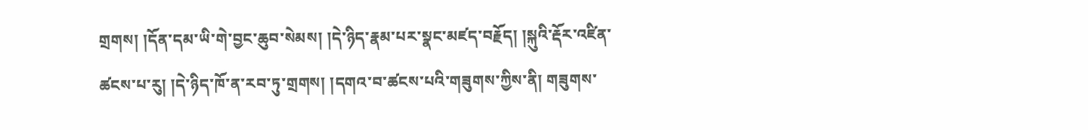གྲགས། །དོན་དམ་ཡི་གེ་བྱང་ཆུབ་སེམས། །དེ་ཉིད་རྣམ་པར་སྣང་མཛད་བརྗོད། །སྐུའི་རྡོར་འཛིན་ཚངས་པ་རུ། །དེ་ཉིད་ཁོ་ན་རབ་ཏུ་གྲགས། །དགའ་བ་ཚངས་པའི་གཟུགས་ཀྱིས་ནི། གཟུགས་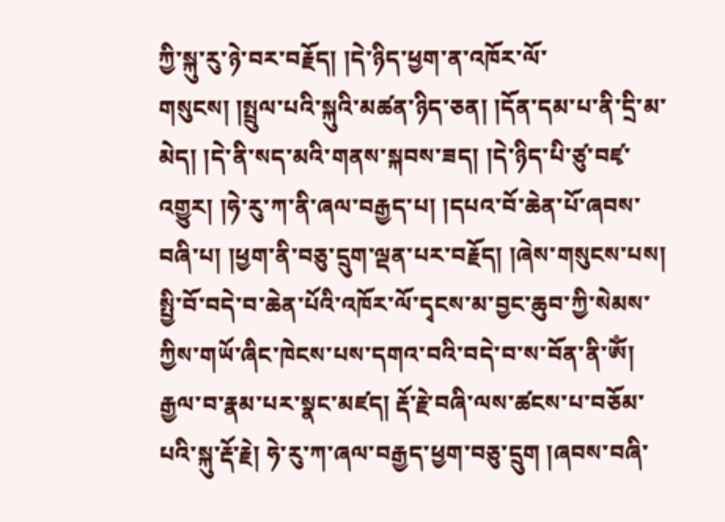ཀྱི་སྐུ་རུ་ཉེ་བར་བརྗོད། །དེ་ཉིད་ཕྱག་ན་འཁོར་ལོ་གསུངས། །སྤྲུལ་པའི་སྐུའི་མཚན་ཉིད་ཅན། །དོན་དམ་པ་ནི་དྲི་མ་མེད། །དེ་ནི་སད་མའི་གནས་སྐབས་ཟད། །དེ་ཉིད་པི་ཙུ་བཛྭ་འགྱུར། །ཧེ་རུ་ཀ་ནི་ཞལ་བརྒྱད་པ། །དཔའ་བོ་ཆེན་པོ་ཞབས་བཞི་པ། །ཕྱག་ནི་བཅུ་དྲུག་ལྡན་པར་བརྗོད། །ཞེས་གསུངས་པས། སྤྱི་བོ་བདེ་བ་ཆེན་པོའི་འཁོར་ལོ་དྭངས་མ་བྱང་ཆུབ་ཀྱི་སེམས་ཀྱིས་གཡོ་ཞིང་ཁེངས་པས་དགའ་བའི་བདེ་བ་ས་བོན་ནི་ཨོཾ། རྒྱལ་བ་རྣམ་པར་སྣང་མཛད། རྡོ་རྗེ་བཞི་ལས་ཚངས་པ་བཅོམ་པའི་སྐུ་རྡོ་རྗེ། ཧེ་རུ་ཀ་ཞལ་བརྒྱད་ཕྱག་བཅུ་དྲུག །ཞབས་བཞི་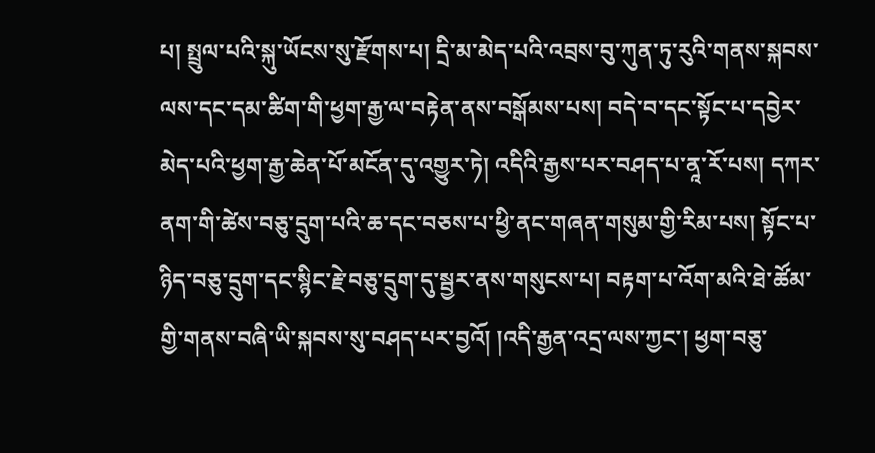པ། སྤྲུལ་པའི་སྐུ་ཡོངས་སུ་རྫོགས་པ། དྲི་མ་མེད་པའི་འབྲས་བུ་ཀུན་ཏུ་རུའི་གནས་སྐབས་ལས་དང་དམ་ཚིག་གི་ཕྱག་རྒྱ་ལ་བརྟེན་ནས་བསྒོམས་པས། བདེ་བ་དང་སྟོང་པ་དབྱེར་མེད་པའི་ཕྱག་རྒྱ་ཆེན་པོ་མངོན་དུ་འགྱུར་ཏེ། འདིའི་རྒྱས་པར་བཤད་པ་ནཱ་རོ་པས། དཀར་ནག་གི་ཚེས་བཅུ་དྲུག་པའི་ཆ་དང་བཅས་པ་ཕྱི་ནང་གཞན་གསུམ་གྱི་རིམ་པས། སྟོང་པ་ཉིད་བཅུ་དྲུག་དང་སྙིང་རྗེ་བཅུ་དྲུག་དུ་སྦྱར་ནས་གསུངས་པ། བརྟག་པ་འོག་མའི་ཐེ་ཚོམ་གྱི་གནས་བཞི་ཡི་སྐབས་སུ་བཤད་པར་བྱའོ། །འདི་རྒྱན་འདྲ་ལས་ཀྱང་། ཕྱག་བཅུ་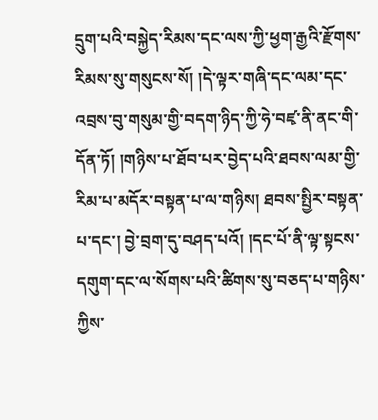དྲུག་པའི་བསྐྱེད་རིམས་དང་ལས་ཀྱི་ཕྱག་རྒྱའི་རྫོགས་རིམས་སུ་གསུངས་སོ། །དེ་ལྟར་གཞི་དང་ལམ་དང་འབྲས་བུ་གསུམ་གྱི་བདག་ཉིད་ཀྱི་ཧེ་བཛྭ་ནི་ནང་གི་དོན་ཏོ། །གཉིས་པ་ཐོབ་པར་བྱེད་པའི་ཐབས་ལམ་གྱི་རིམ་པ་མདོར་བསྟན་པ་ལ་གཉིས། ཐབས་སྤྱིར་བསྟན་པ་དང་། བྱེ་བྲག་དུ་བཤད་པའོ། །དང་པོ་ནི་ལྟ་སྟངས་དགུག་དང་ལ་སོགས་པའི་ཚིགས་སུ་བཅད་པ་གཉིས་ཀྱིས་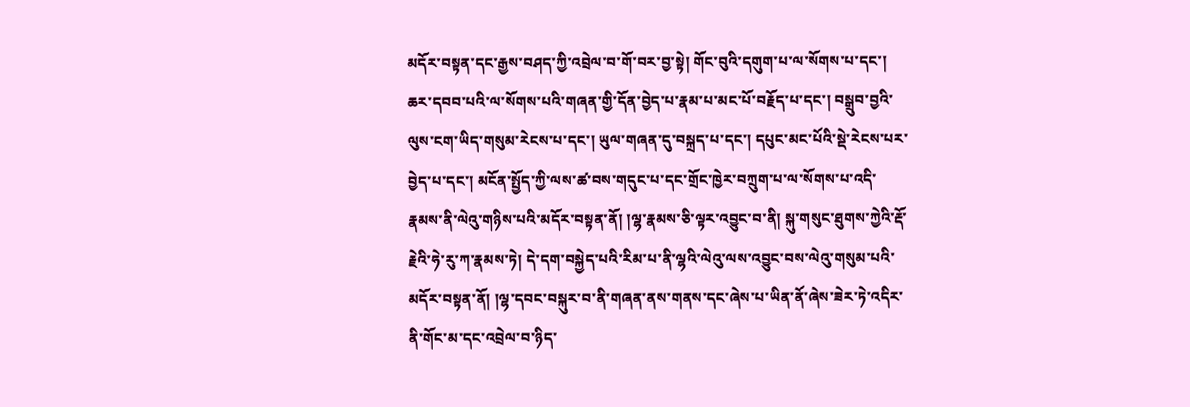མདོར་བསྟན་དང་རྒྱས་བཤད་ཀྱི་འབྲེལ་བ་གོ་བར་བྱ་སྟེ། གོང་བུའི་དགུག་པ་ལ་སོགས་པ་དང་། ཆར་དབབ་པའི་ལ་སོགས་པའི་གཞན་གྱི་དོན་བྱེད་པ་རྣམ་པ་མང་པོ་བརྗོད་པ་དང་། བསྒྲུབ་བྱའི་ལུས་ངག་ཡིད་གསུམ་རེངས་པ་དང་། ཡུལ་གཞན་དུ་བསྐྲད་པ་དང་། དཔུང་མང་པོའི་སྡེ་རེངས་པར་བྱེད་པ་དང་། མངོན་སྤྱོད་ཀྱི་ལས་ཚ་བས་གདུང་པ་དང་གྲོང་ཁྱེར་བཀྲུག་པ་ལ་སོགས་པ་འདི་རྣམས་ནི་ལེའུ་གཉིས་པའི་མདོར་བསྟན་ནོ། །ལྷ་རྣམས་ཅི་ལྟར་འབྱུང་བ་ནི། སྐུ་གསུང་ཐུགས་ཀྱེའི་རྡོ་རྗེའི་ཧེ་རུ་ཀ་རྣམས་ཏེ། དེ་དག་བསྐྱེད་པའི་རིམ་པ་ནི་ལྷའི་ལེའུ་ལས་འབྱུང་བས་ལེའུ་གསུམ་པའི་མདོར་བསྟན་ནོ། །ལྷ་དབང་བསྐུར་བ་ནི་གཞན་ནས་གནས་དང་ཞེས་པ་ཡིན་ནོ་ཞེས་ཟེར་ཏེ་འདིར་ནི་གོང་མ་དང་འབྲེལ་བ་ཉིད་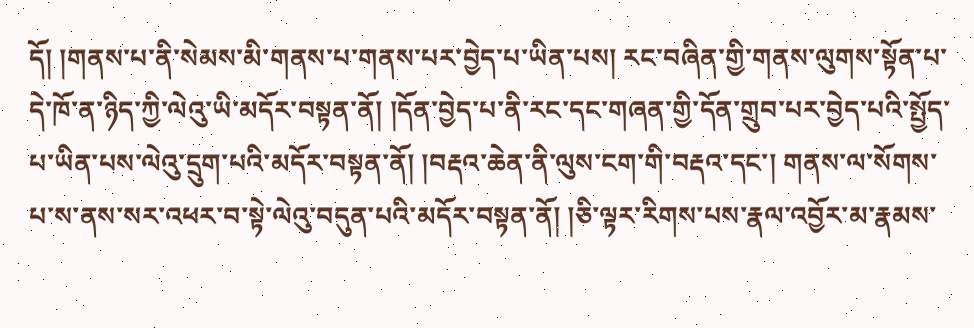དོ། །གནས་པ་ནི་སེམས་མི་གནས་པ་གནས་པར་བྱེད་པ་ཡིན་པས། རང་བཞིན་གྱི་གནས་ལུགས་སྟོན་པ་དེ་ཁོ་ན་ཉིད་ཀྱི་ལེའུ་ཡི་མདོར་བསྟན་ནོ། །དོན་བྱེད་པ་ནི་རང་དང་གཞན་གྱི་དོན་གྲུབ་པར་བྱེད་པའི་སྤྱོད་པ་ཡིན་པས་ལེའུ་དྲུག་པའི་མདོར་བསྟན་ནོ། །བརྡའ་ཆེན་ནི་ལུས་ངག་གི་བརྡའ་དང་། གནས་ལ་སོགས་པ་ས་ནས་སར་འཕར་བ་སྟེ་ལེའུ་བདུན་པའི་མདོར་བསྟན་ནོ། །ཅི་ལྟར་རིགས་པས་རྣལ་འབྱོར་མ་རྣམས་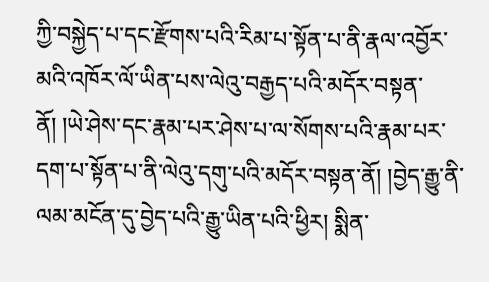ཀྱི་བསྐྱེད་པ་དང་རྫོགས་པའི་རིམ་པ་སྟོན་པ་ནི་རྣལ་འབྱོར་མའི་འཁོར་ལོ་ཡིན་པས་ལེའུ་བརྒྱད་པའི་མདོར་བསྟན་ནོ། །ཡེ་ཤེས་དང་རྣམ་པར་ཤེས་པ་ལ་སོགས་པའི་རྣམ་པར་དག་པ་སྟོན་པ་ནི་ལེའུ་དགུ་པའི་མདོར་བསྟན་ནོ། །བྱེད་རྒྱུ་ནི་ལམ་མངོན་དུ་བྱེད་པའི་རྒྱུ་ཡིན་པའི་ཕྱིར། སྨིན་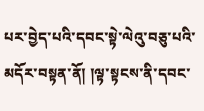པར་བྱེད་པའི་དབང་སྟེ་ལེའུ་བཅུ་པའི་མདོར་བསྟན་ནོ། །ལྟ་སྟངས་ནི་དབང་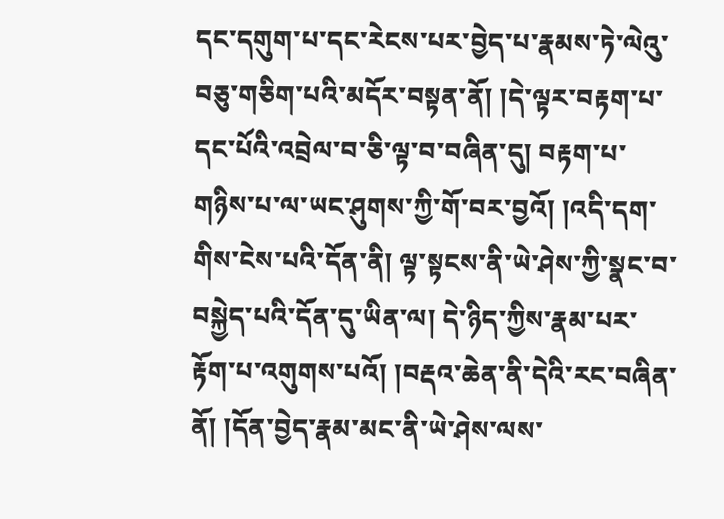དང་དགུག་པ་དང་རེངས་པར་བྱེད་པ་རྣམས་ཏེ་ལེའུ་བཅུ་གཅིག་པའི་མདོར་བསྟན་ནོ། །དེ་ལྟར་བརྟག་པ་དང་པོའི་འབྲེལ་བ་ཅི་ལྟ་བ་བཞིན་དུ། བརྟག་པ་གཉིས་པ་ལ་ཡང་ཤུགས་ཀྱི་གོ་བར་བྱའོ། །འདི་དག་གིས་ངེས་པའི་དོན་ནི། ལྟ་སྟངས་ནི་ཡེ་ཤེས་ཀྱི་སྣང་བ་བསྐྱེད་པའི་དོན་དུ་ཡིན་ལ། དེ་ཉིད་ཀྱིས་རྣམ་པར་རྟོག་པ་འགུགས་པའོ། །བརྡའ་ཆེན་ནི་དེའི་རང་བཞིན་ནོ། །དོན་བྱེད་རྣམ་མང་ནི་ཡེ་ཤེས་ལས་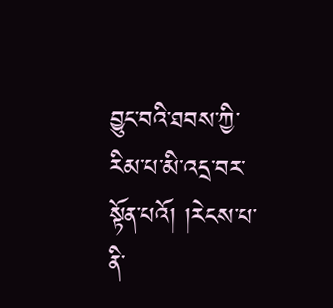བྱུང་བའི་ཐབས་ཀྱི་རིམ་པ་མི་འདྲ་བར་སྟོན་པའོ། །རེངས་པ་ནི་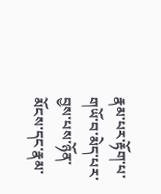རྣམ་པར་རྟོག་པ་གཡོ་བ་མེད་པར་བྱས་པས་ཉོན་མོངས་དང་རྣམ་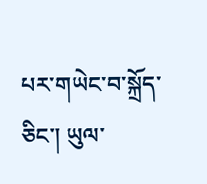པར་གཡེང་བ་སྐྲོད་ཅིང་། ཡུལ་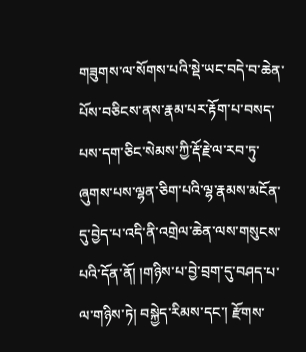གཟུགས་ལ་སོགས་པའི་སྡེ་ཡང་བདེ་བ་ཆེན་པོས་བཅིངས་ནས་རྣམ་པར་རྟོག་པ་བསད་པས་དག་ཅིང་སེམས་ཀྱི་རྡོ་རྗེ་ལ་རབ་ཏུ་ཞུགས་པས་ལྷན་ཅིག་པའི་ལྷ་རྣམས་མངོན་དུ་བྱེད་པ་འདི་ནི་འགྲེལ་ཆེན་ལས་གསུངས་པའི་དོན་ནོ། །གཉིས་པ་བྱེ་བྲག་དུ་བཤད་པ་ལ་གཉིས་ཏེ། བསྐྱེད་རིམས་དང་། རྫོགས་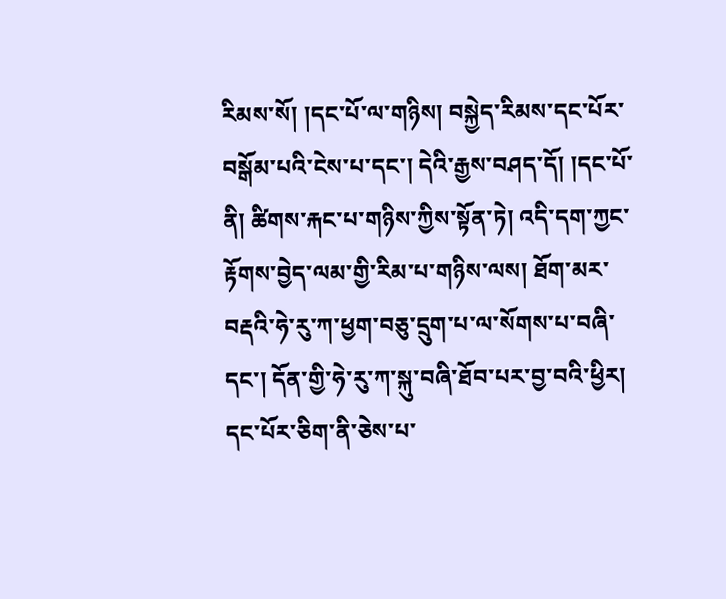རིམས་སོ། །དང་པོ་ལ་གཉིས། བསྐྱེད་རིམས་དང་པོར་བསྒོམ་པའི་ངེས་པ་དང་། དེའི་རྒྱས་བཤད་དོ། །དང་པོ་ནི། ཚིགས་རྐང་པ་གཉིས་ཀྱིས་སྟོན་ཏེ། འདི་དག་ཀྱང་རྟོགས་བྱེད་ལམ་གྱི་རིམ་པ་གཉིས་ལས། ཐོག་མར་བརྡའི་ཧེ་རུ་ཀ་ཕྱག་བཅུ་དྲུག་པ་ལ་སོགས་པ་བཞི་དང་། དོན་གྱི་ཧེ་རུ་ཀ་སྐུ་བཞི་ཐོབ་པར་བྱ་བའི་ཕྱིར། དང་པོར་ཅིག་ནི་ཅེས་པ་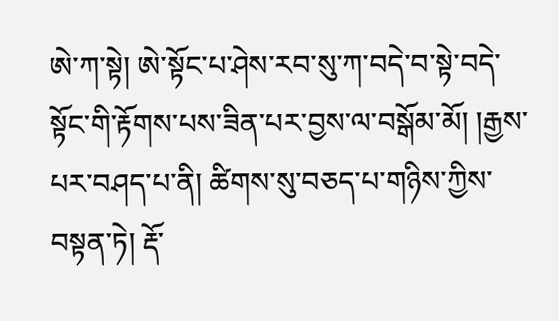ཨེ་ཀ་སྟེ། ཨེ་སྟོང་པ་ཤེས་རབ་སུ་ཀ་བདེ་བ་སྟེ་བདེ་སྟོང་གི་རྟོགས་པས་ཟིན་པར་བྱས་ལ་བསྒོམ་མོ། །རྒྱས་པར་བཤད་པ་ནི། ཚིགས་སུ་བཅད་པ་གཉིས་ཀྱིས་བསྟན་ཏེ། རྡོ་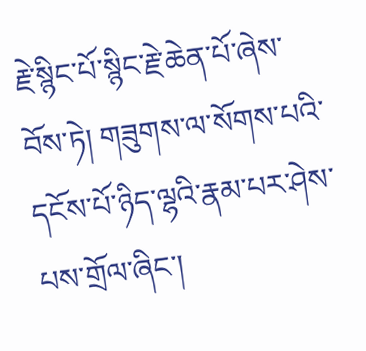རྗེ་སྙིང་པོ་སྙིང་རྗེ་ཆེན་པོ་ཞེས་བོས་ཏེ། གཟུགས་ལ་སོགས་པའི་དངོས་པོ་ཉིད་ལྷའི་རྣམ་པར་ཤེས་པས་གྲོལ་ཞིང་།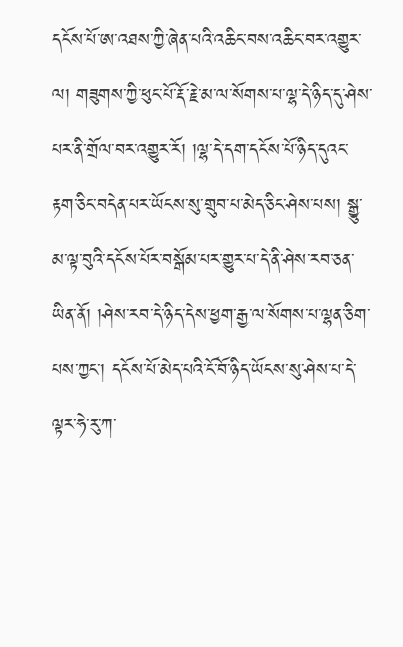དངོས་པོ་ཨ་འཐས་ཀྱི་ཞེན་པའི་འཆིང་བས་འཆིང་བར་འགྱུར་ལ། གཟུགས་ཀྱི་ཕུང་པོ་རྡོ་རྗེ་མ་ལ་སོགས་པ་ལྷ་དེ་ཉིད་དུ་ཤེས་པར་ནི་གྲོལ་བར་འགྱུར་རོ། །ལྷ་དེ་དག་དངོས་པོ་ཉིད་དུའང་རྟག་ཅིང་བདེན་པར་ཡོངས་སུ་གྲུབ་པ་མེད་ཅིང་ཤེས་པས། སྒྱུ་མ་ལྟ་བུའི་དངོས་པོར་བསྒོམ་པར་གྱུར་པ་དེ་ནི་ཤེས་རབ་ཅན་ཡིན་ནོ། །ཤེས་རབ་དེ་ཉིད་དེས་ཕྱག་རྒྱ་ལ་སོགས་པ་ལྷན་ཅིག་པས་ཀྱང་། དངོས་པོ་མེད་པའི་ངོ་བོ་ཉིད་ཡོངས་སུ་ཤེས་པ་དེ་ལྟར་ཧེ་རུ་ཀ་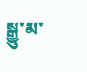སྒྱུ་མ་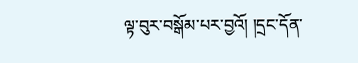ལྟ་བུར་བསྒོམ་པར་བྱའོ། །དྲང་དོན་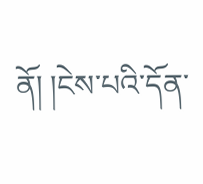ནོ། །ངེས་པའི་དོན་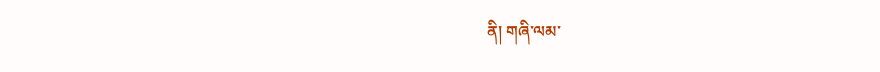ནི། གཞི་ལམ་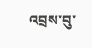འབྲས་བུ་